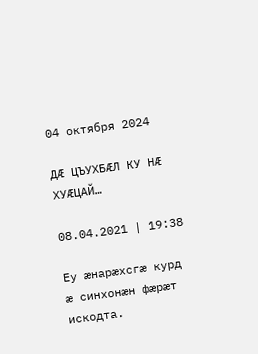04 октября 2024

ДÆ ЦЪУХБÆЛ КУ НÆ ХУÆЦАЙ…

08.04.2021 | 19:38

Еу æнарæхсгæ курд æ синхонæн фæрæт искодта.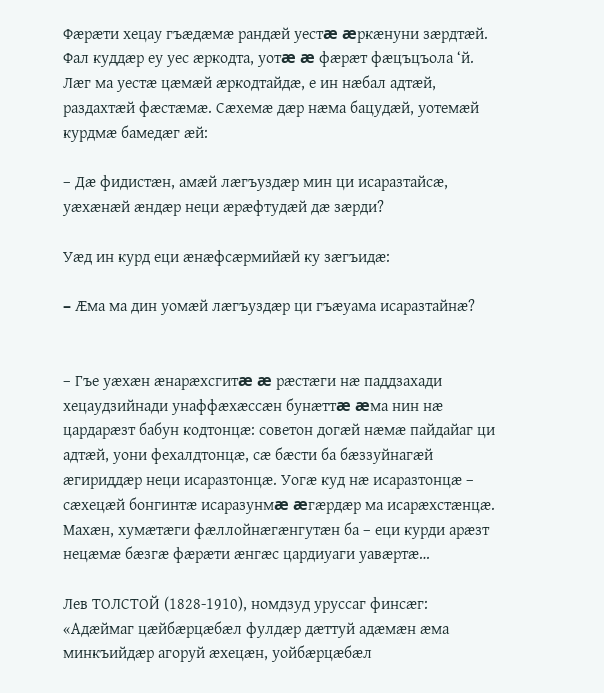Фæрæти хецау гъæдæмæ рандæй уестæ æркæнуни зæрдтæй. Фал куддæр еу уес æркодта, уотæ æ фæрæт фæцъцъола ‘й. Лæг ма уестæ цæмæй æркодтайдæ, е ин нæбал адтæй, раздахтæй фæстæмæ. Сæхемæ дæр нæма бацудæй, уотемæй курдмæ бамедæг æй:

– Дæ фидистæн, амæй лæгъуздæр мин ци исаразтайсæ, уæхæнæй æндæр неци æрæфтудæй дæ зæрди?

Уæд ин курд еци æнæфсæрмийæй ку зæгъидæ:

– Æма ма дин уомæй лæгъуздæр ци гъæуама исаразтайнæ?


– Гъе уæхæн æнарæхсгитæ æ рæстæги нæ паддзахади хецаудзийнади унаффæхæссæн бунæттæ æма нин нæ цардарæзт бабун кодтонцæ: советон догæй нæмæ пайдайаг ци адтæй, уони фехалдтонцæ, сæ бæсти ба бæззуйнагæй æгириддæр неци исаразтонцæ. Уогæ куд нæ исаразтонцæ – сæхецæй бонгинтæ исаразунмæ æгæрдæр ма исарæхстæнцæ. Махæн, хумæтæги фæллойнæгæнгутæн ба – еци курди арæзт нецæмæ бæзгæ фæрæти æнгæс цардиуаги уавæртæ…

Лев ТОЛСТОЙ (1828-1910), номдзуд уруссаг финсæг: «Адæймаг цæйбæрцæбæл фулдæр дæттуй адæмæн æма минкъийдæр агоруй æхецæн, уойбæрцæбæл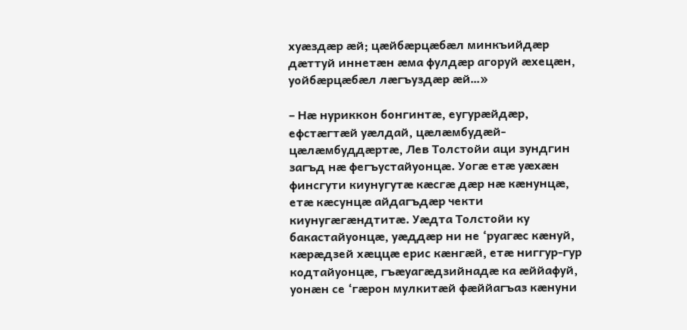хуæздæр æй; цæйбæрцæбæл минкъийдæр дæттуй иннетæн æма фулдæр агоруй æхецæн, уойбæрцæбæл лæгъуздæр æй…»

– Нæ нуриккон бонгинтæ, еугурæйдæр, ефстæгтæй уæлдай, цæлæмбудæй-цæлæмбуддæртæ, Лев Толстойи аци зундгин загъд нæ фегъустайуонцæ. Уогæ етæ уæхæн финсгути киунугутæ кæсгæ дæр нæ кæнунцæ, етæ кæсунцæ айдагъдæр чекти киунугæгæндтитæ. Уæдта Толстойи ку бакастайуонцæ, уæддæр ни не ‘руагæс кæнуй, кæрæдзей хæццæ ерис кæнгæй, етæ ниггур-гур кодтайуонцæ, гъæуагæдзийнадæ ка æййафуй, уонæн се ‘гæрон мулкитæй фæййагъаз кæнуни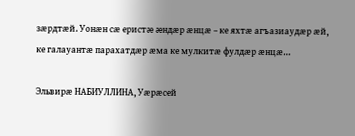зæрдтæй. Уонæн сæ еристæ æндæр æнцæ – ке яхтæ агъазиаудæр æй, ке галауантæ парахатдæр æма ке мулкитæ фулдæр æнцæ…

Эльвирæ НАБИУЛЛИНА, Уæрæсей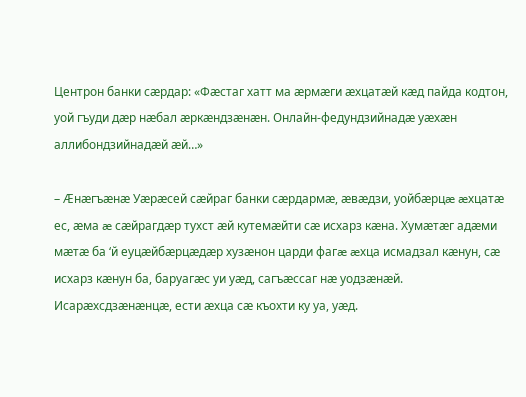Центрон банки сæрдар: «Фæстаг хатт ма æрмæги æхцатæй кæд пайда кодтон, уой гъуди дæр нæбал æркæндзæнæн. Онлайн-федундзийнадæ уæхæн аллибондзийнадæй æй…»

– Æнæгъæнæ Уæрæсей сæйраг банки сæрдармæ, æвæдзи, уойбæрцæ æхцатæ ес, æма æ сæйрагдæр тухст æй кутемæйти сæ исхарз кæна. Хумæтæг адæми мæтæ ба ‘й еуцæйбæрцæдæр хузæнон царди фагæ æхца исмадзал кæнун, сæ исхарз кæнун ба, баруагæс уи уæд, сагъæссаг нæ уодзæнæй. Исарæхсдзæнæнцæ, ести æхца сæ къохти ку уа, уæд.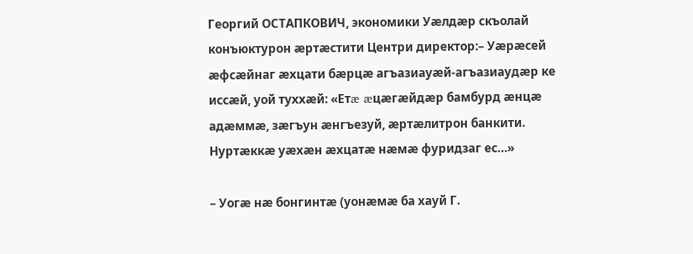Георгий ОСТАПКОВИЧ, экономики Уæлдæр скъолай конъюктурон æртæстити Центри директор:– Уæрæсей æфсæйнаг æхцати бæрцæ агъазиауæй-агъазиаудæр ке иссæй, уой туххæй: «Етæ æцæгæйдæр бамбурд æнцæ адæммæ, зæгъун æнгъезуй, æртæлитрон банкити. Нуртæккæ уæхæн æхцатæ нæмæ фуридзаг ес…»

– Уогæ нæ бонгинтæ (уонæмæ ба хауй Г.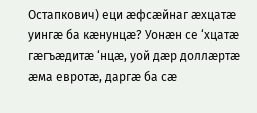Остапкович) еци æфсæйнаг æхцатæ уингæ ба кæнунцæ? Уонæн се ‘хцатæ гæгъæдитæ ‘нцæ, уой дæр доллæртæ æма евротæ, даргæ ба сæ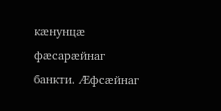кæнунцæ фæсарæйнаг банкти. Æфсæйнаг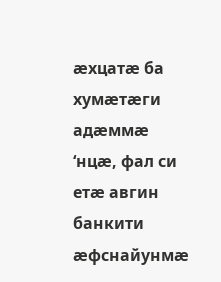æхцатæ ба хумæтæги адæммæ ‘нцæ, фал си етæ авгин банкити æфснайунмæ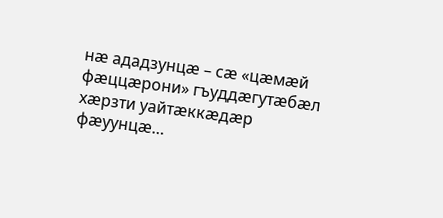нæ ададзунцæ – сæ «цæмæй фæццæрони» гъуддæгутæбæл хæрзти уайтæккæдæр фæуунцæ…